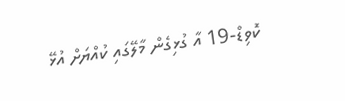ކޮވިޑް-19 އާ ގުޅިގެން މާލޭގައި ކުއްޔަށް އުޅޭ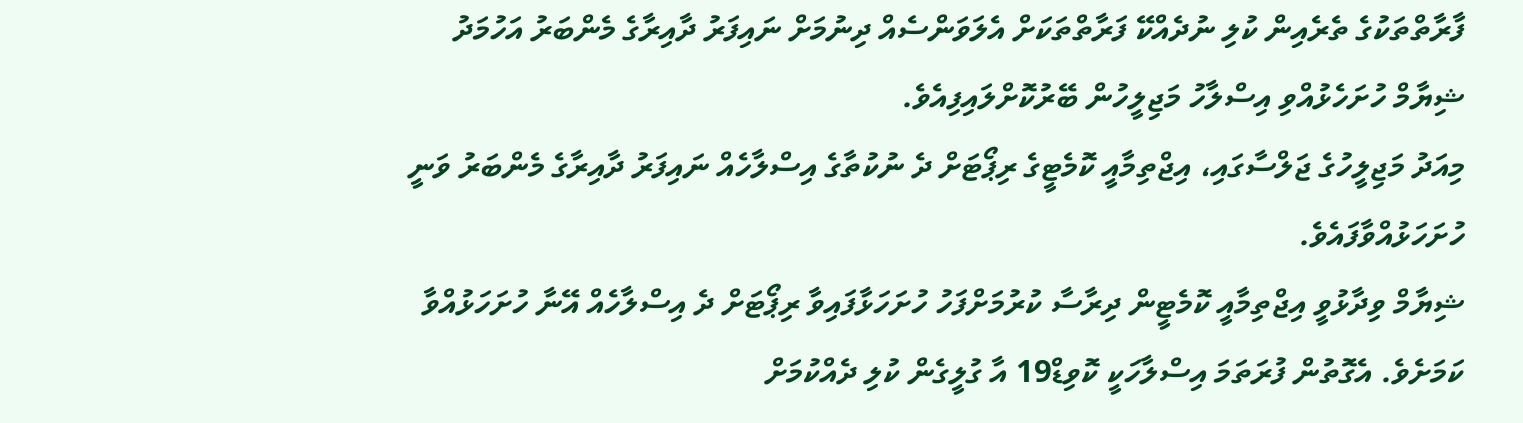ފާރާތްތަކުގެ ތެރެއިން ކުލި ނުދެއްކޭ ފަރާތްތަކަށް އެލަވަންސެއް ދިނުމަށް ނައިފަރު ދާއިރާގެ މެންބަރު އަހުމަދު ޝިޔާމް ހުށަހެޅުއްވި އިސްލާހު މަޖިލީހުން ބޭރުކޮށްލައިފިއެވެ.
މިއަދު މަޖިލީހުގެ ޖަލްސާގައި، އިޖްތިމާއީ ކޮމެޓީގެ ރިޕޯޓަށް ދެ ނުކުތާގެ އިސްލާހެއް ނައިފަރު ދާއިރާގެ މެންބަރު ވަނީ ހުށަހަޅުއްވާފައެވެ.
ޝިޔާމް ވިދާޅުވީ އިޖްތިމާއީ ކޮމެޓީން ދިރާސާ ކުރުމަށްފަހު ހުށަހަޅާފައިވާ ރިޕޯޓަށް ދެ އިސްލާހެއް އޭނާ ހުށަހަޅުއްވާ ކަމަށެވެ. އެގޮތުން ފުރަތަމަ އިސްލާހަކީ ކޮވިޑް19 އާ ގުލީގެން ކުލި ދެއްކުމަށް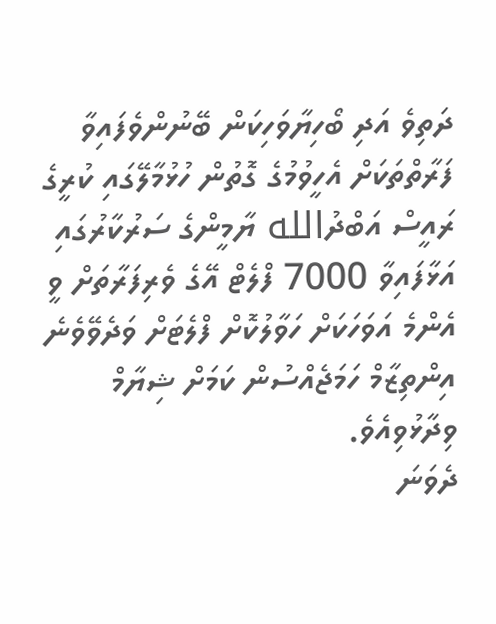ދަތިވެ އަދި ބޯހިޔާވަހިކަން ބޭނުންވެފައިވާ ފަރާތްތަކަށް އެހީވުމުގެ ގޮތުން ހުޅުމާލޭގައި ކުރީގެ ރައީސް އަބްދުالله ޔާމީންގެ ސަރުކާރުގައި އަޅާފައިވާ 7000 ފްލެޓް އޭގެ ވެރިފަރާތަށް ވީ އެންމެ އަވަހަކަށް ހަވާލުކޮށް ފްލެޓަށް ވަދެވޭވެނެ އިންތިޒާމް ހަމަޖެއްސުން ކަމަށް ޝިޔާމް ވިދާޅުވިއެވެ.
ދެވަނަ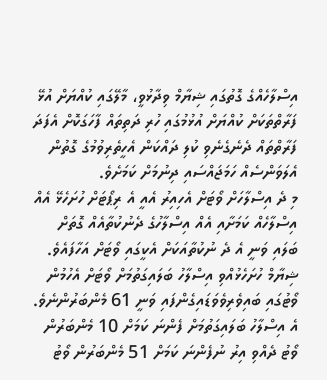އިސްލާހެއްގެ ގޮތުގައި ޝިޔާމް ވިދާޅުވީ، މާލޭގައި ކުއްޔަށް އުޅޭ ފަރާތްތަކަށް ކުއްޔަށް އުޅުމުގައި ހުރި ދަތިތައް ފާހަގަކޮށް އެފަދަ ފަރާތްތައް ދެނެގެނެވި ކުލި ދައްކަން އެހީތެރިވުމުގެ ގޮތުން އެލަވަންސެއް ހަމަޖައްސައި ދިނުމަށް ކަމަށެވެ.
މި ދެ އިސްލާހަށް ވޯޓަށް އެހިއިރު އެއީ އެ ރިޕޯޓަށް ހުށަހެޅޭ އެއް އިސްލާހެއް ކަމަށާއި އެއް އިސްލާހުގެ ދެނުކުތާއެއް ގޮތަށް ބަލައި ވަނީ އެ ދެ ނުކުތާއަކަށް އެކީގައި ވޯޓަށް އަހާފައެވެ.
ޝިޔާމް ހުށަހެޅުއްވި އިސްލާހު ބަލައިގަތުމަށް ވޯޓަށް އެހުމުން ވޯޓުގައި ބައިވެރިވެވަޑައިގެންފައި ވަނީ 61 މެންބަރުންނެވެ. އެ އިސްލާހު ބަލައިގަތުމަށް ފެންނަ ކަމަށް 10 މެންބަރުން ވޯޓު ދެއްވި އިރު ނުފެންނަ ކަމަށް 51 މެންބަރުން ވޯޓު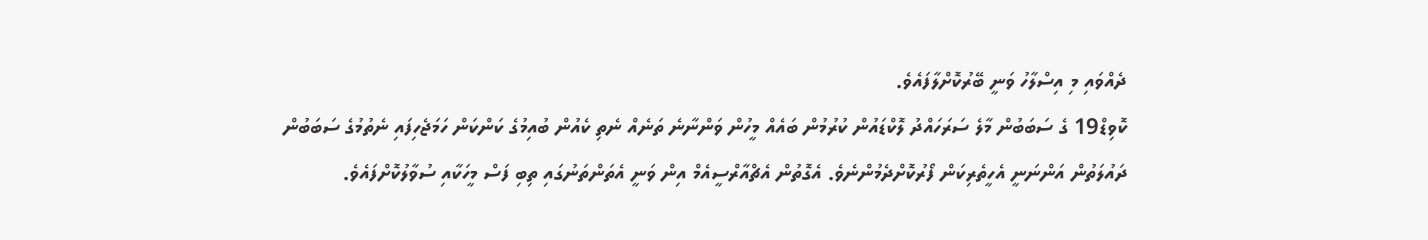ދެއްވައި މި އިސްލާހު ވަނީ ބޭރުކޮށްލާފައެވެ.
ކޮވިޑް19 ގެ ސަބަބުން މާލެ ސަރަހައްދު ލޮކްޑައުން ކުރުމުން ބައެއް މީހުން ވަންނާނެ ތަނެއް ނެތި ކެއުން ބުއިމުގެ ކަންކަން ހަމަޖެހިފައި ނެތުމުގެ ސަބަބުން ދައުލަތުން އަންނަނީ އެހީތެރިކަން ފޯރުކޮށްދެމުންނެވެ. އެގޮތުން އެޗްއާރްސީއެމް އިން ވަނީ އެތަންތަނުގައި ތިބި ފަސް މީހަކާއި ސުވާލުކޮށްފައެވެ.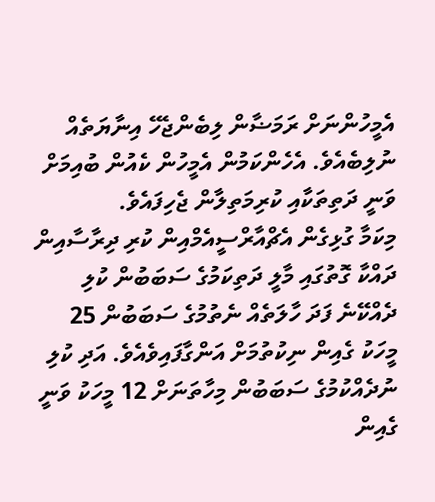އެމީހުންނަށް ރަމަޟާން ލިބެންޖެހޭ އިނާޔަތެއް ނުލިބެއެވެ. އެހެންކަމުން އެމީހުން ކެއުން ބުއިމަށް ވަނީ ދަތިތަކާއި ކުރިމަތިލާން ޖެހިފައެވެ.
މިކަމާ ގުޅިގެން އެޗްއާރްސީއެމްއިން ކުރި ދިރާސާއިން ދައްކާ ގޮތުގައި މާލީ ދަތިކަމުގެ ސަބަބުން ކުލި ދެއްކޭނެ ފަދަ ހާލަތެއް ނެތުމުގެ ސަބަބުން 25 މީހަކު ގެއިން ނިކުތުމަށް އަންގާފައިވެއެވެ. އަދި ކުލި ނުދެއްކުމުގެ ސަބަބުން މިހާތަނަށް 12 މީހަކު ވަނީ ގެއިން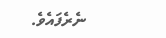ނެރެފައެވެ.